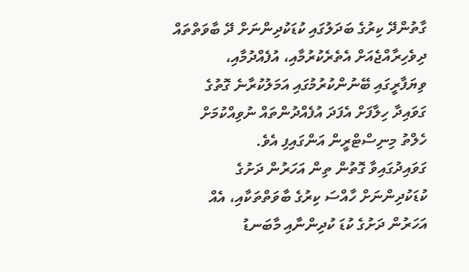ގާތުންދޭ ކިރުގެ ބަދަލުގައި ކުޑަކުދިންނަށް ދޭ ބާވަތްތައް ދިވެހިރާއްޖެއަށް އެތެރެކުރުމާއި، އުފެއްދުމާއި، ވިޔަފާރީގައި ބޭނުންކުރުމުގައި އަމަލުކުރާނެ ގޮތުގެ ގަވައިދާ ހިލާފަށް އެފަދަ އުފެއްދުންތައް ނުވިއްކުމަށް ހެލްތު މިނިސްޓްރީން އަންގައިފި އެވެ.
ގަވައިދުގައިވާ ގޮތުން ތިން އަހަރުން ދަށުގެ ކުޑަކުދިންނަށް ހާއްސަ ކިރުގެ ބާވަތްތަކާއި، އެއް އަހަރުން ދަށުގެ ކުޑަ ކުދިންނާއި މާބަނޑު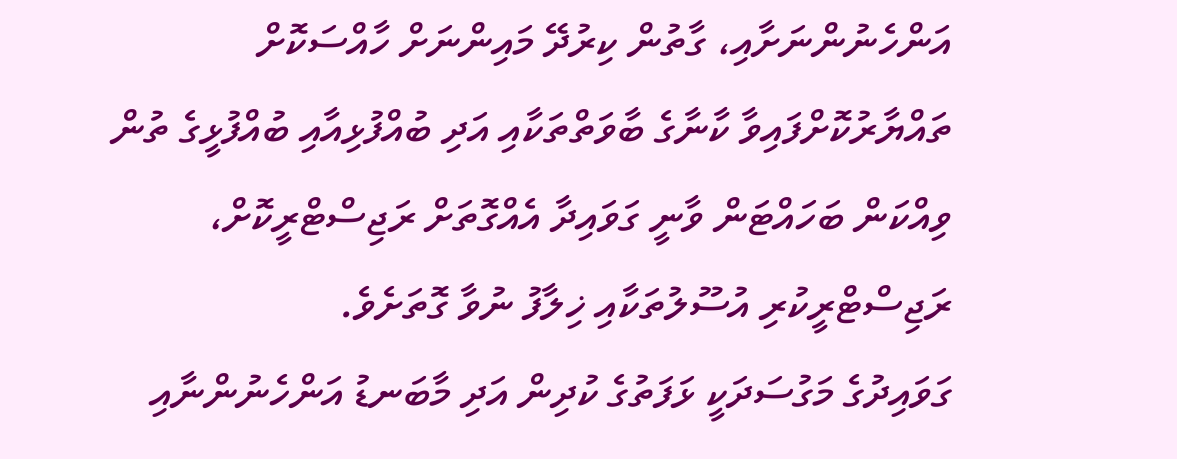އަންހެނުންނަށާއި، ގާތުން ކިރުދޭ މައިންނަށް ހާއްސަކޮށް ތައްޔާރުކޮށްފައިވާ ކާނާގެ ބާވަތްތަކާއި އަދި ބުއްފުޅިއާއި ބުއްފުޅީގެ ތުން ވިއްކަން ބަހައްޓަން ވާނީ ގަވައިދާ އެއްގޮތަށް ރަޖިސްޓްރީކޮށް، ރަޖިސްޓްރީކުރި އުސޫލުތަކާއި ޚިލާފު ނުވާ ގޮތަށެވެ.
ގަވައިދުގެ މަގުސަދަކީ ޅަފަތުގެ ކުދިން އަދި މާބަނޑު އަންހެނުންނާއި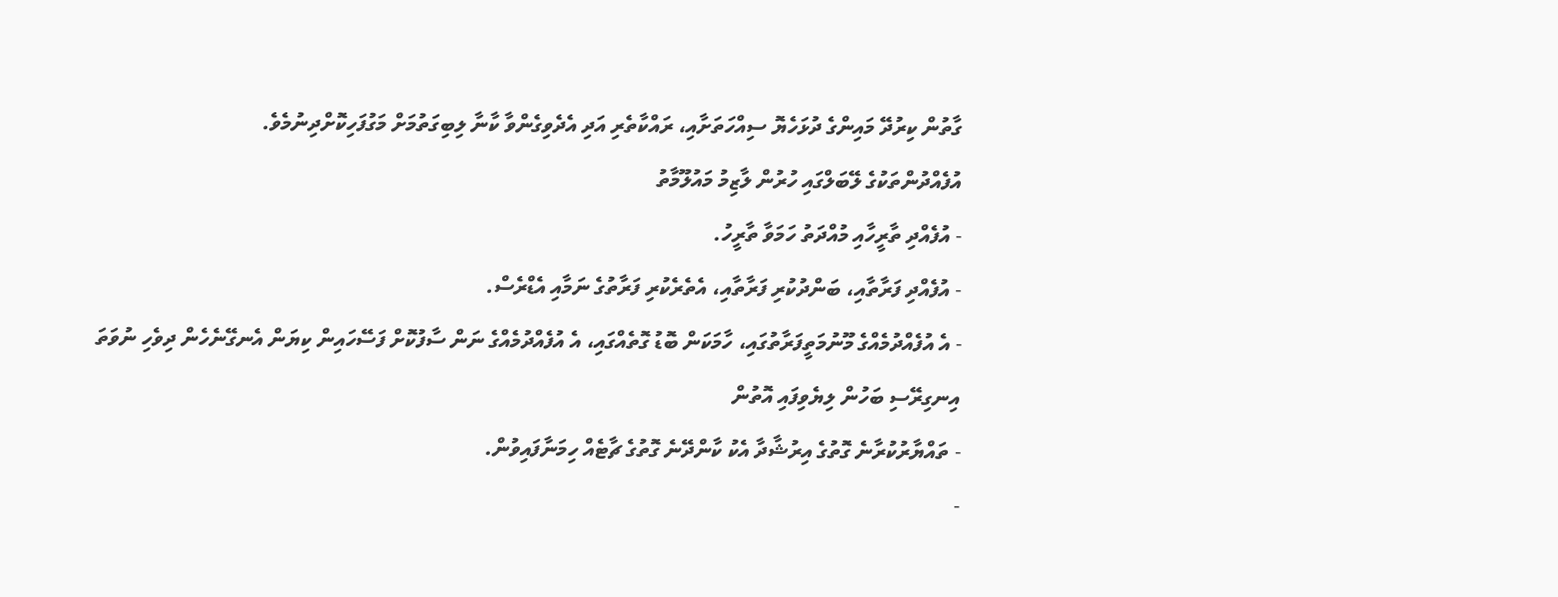ގާތުން ކިރުދޭ މައިންގެ ދުޅަހެޔޮ ސިއްހަތަށާއި، ރައްކާތެރި އަދި އެދެވިގެންވާ ކާނާ ލިބިގަތުމަށް މަގުފަހިކޮށްދިނުމެވެ.
އުފެއްދުންތަކުގެ ލޭބަލްގައި ހުރުން ލާޒިމު މައުލޫމާތު
- އުފެއްދި ތާރީހާއި މުއްދަތު ހަމަވާ ތާރީހު.
- އުފެއްދި ފަރާތާއި، ބަންދުކުރި ފަރާތާއި، އެތެރެކުރި ފަރާތުގެ ނަމާއި އެޑްރެސް.
- އެ އުފެއްދުމެއްގެ މޫނުމަތީފަރާތުގައި، ހާމަކަން ބޮޑު ގޮތެއްގައި، އެ އުފެއްދުމެއްގެ ނަން ސާފުކޮށް ފަސޭހައިން ކިޔަން އެނގޭނެހެން ދިވެހި ނުވަތަ އިނގިރޭސި ބަހުން ލިޔެވިފައި އޮތުން
- ތައްޔާރުކުރާނެ ގޮތުގެ އިރުޝާދާ އެކު ކާންދޭނެ ގޮތުގެ ޗާޓެއް ހިމަނާފައިވުން.
-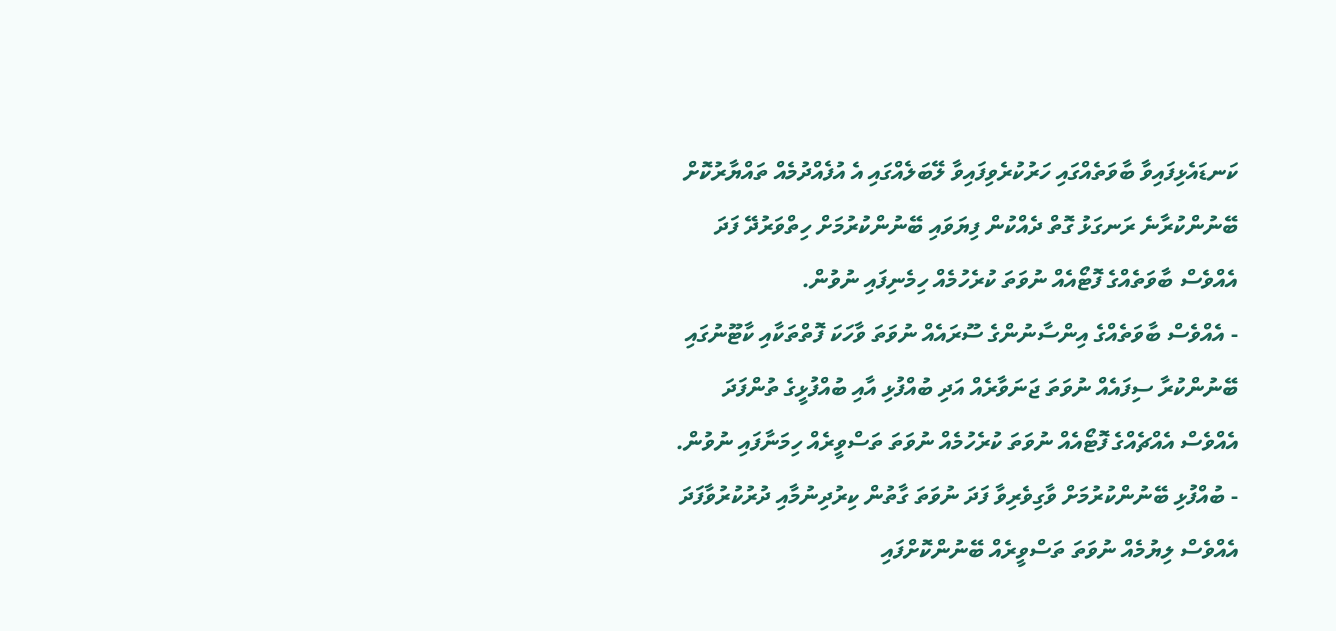ކަނޑައެޅިފައިވާ ބާވަތެއްގައި ހަރުކުރެވިފައިވާ ލޭބަލެއްގައި އެ އުފެއްދުމެއް ތައްޔާރުކޮށް ބޭނުންކުރާނެ ރަނގަޅު ގޮތް ދެއްކުން ފިޔަވައި ބޭނުންކުރުމަށް ހިތްވަރުދޭ ފަދަ އެއްވެސް ބާވަތެއްގެ ފޮޓޯއެއް ނުވަތަ ކުރެހުމެއް ހިމެނިފައި ނުވުން.
- އެއްވެސް ބާވަތެއްގެ އިންސާނުންގެ ސޫރައެއް ނުވަތަ ވާހަކަ ފޮތްތަކާއި ކާޓޫނުގައި ބޭނުންކުރާ ސިފައެއް ނުވަތަ ޖަނަވާރެއް އަދި ބުއްފުޅި އާއި ބުއްފުޅީގެ ތުންފަދަ އެއްވެސް އެއްޗެއްގެ ފޮޓޯއެއް ނުވަތަ ކުރެހުމެއް ނުވަތަ ތަސްވީރެއް ހިމަނާފައި ނުވުން.
- ބުއްފުޅި ބޭނުންކުރުމަށް ވާގިވެރިވާ ފަދަ ނުވަތަ ގާތުން ކިރުދިނުމާއި ދުރުކުރުވާފަދަ އެއްވެސް ލިޔުމެއް ނުވަތަ ތަސްވީރެއް ބޭނުންކޮށްފައި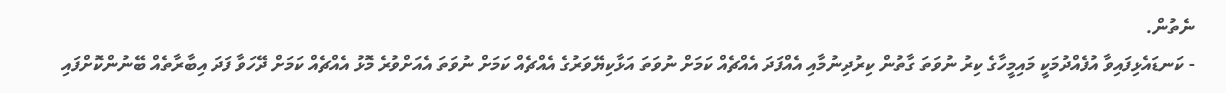ނެތުން.
- ކަނޑައެޅިފައިވާ އުފެއްދުމަކީ މައިމީހާގެ ކިރު ނުވަތަ ގާތުން ކިރުދިނުމާއި އެއްފަދަ އެއްޗެއް ކަމަށް ނުވަތަ އަޅާކިޔޭވަރުގެ އެއްޗެއް ކަމަށް ނުވަތަ އެއަށްވުރެ މޮޅު އެއްޗެއް ކަމަށް ދޭހަވާ ފަދަ އިބާރާތެއް ބޭނުންކޮށްފައި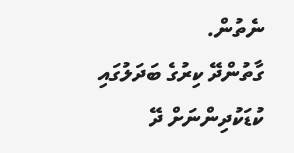ނެތުން.
ގާތުންދޭ ކިރުގެ ބަދަލުގައި ކުޑަކުދިންނަށް ދޭ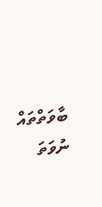ބާވަތްތައް ނުވަތަ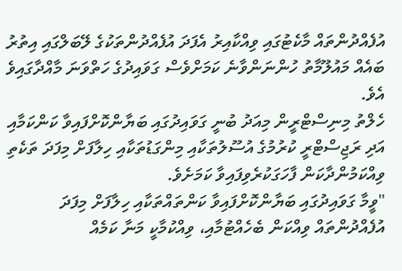އުފެއްދުންތައް މާކެޓުގައި ވިއްކާއިރު އެފަދަ އުފެއްދުންތަކުގެ ލޭބަލްގައި އިތުރު ބައެއް މައުލޫމާތު ހުންނަންވާނެ ކަމަށްވެސް ގަވައިދުގެ ހަތްވަނަ މާއްދާގައިވެ އެވެ.
ހެލްތު މިނިސްޓްރީން މިއަދު ބުނީ ގަވައިދުގައި ބަޔާންކޮށްފައިވާ ކަންކަމާއި އަދި ރަޖިސްޓްރީ ކުރުމުގެ އުސޫލުތަކާއި މިންގަޑުތަކާއި ހިލާފަށް މިފަދަ ތަކެތި ވިއްކަމުންދާކަން ފާހަގަކުރެވިފައިވާ ކަމަށެވެ.
"ވީމާ ގަވައިދުގައި ބަޔާންކޮށްފައިވާ ކަންތައްތަކާއި ހިލާފަށް މިފަދަ އުފެއްދުންތައް ވިއްކަން ބެހެއްޓުމާއި، ވިއްކުމާކީ މަނާ ކަމެއް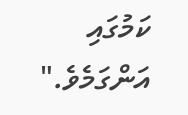ކަމުގައި އަންގަމެވެ."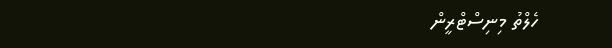ހެލްތު މިނިސްޓްރީން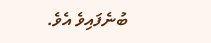ބުނެފައިވެ އެވެ.